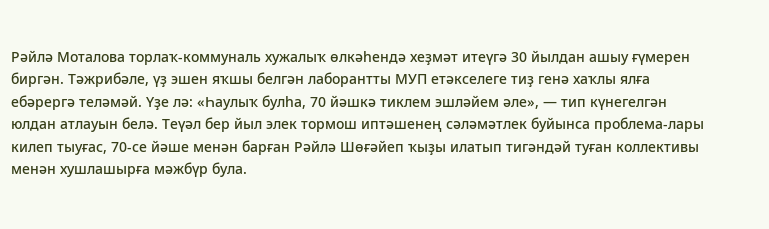Рәйлә Моталова торлаҡ-коммуналь хужалыҡ өлкәһендә хеҙмәт итеүгә 30 йылдан ашыу ғүмерен биргән. Тәжрибәле, үҙ эшен яҡшы белгән лаборантты МУП етәкселеге тиҙ генә хаҡлы ялға ебәрергә теләмәй. Үҙе лә: «Һаулыҡ булһа, 70 йәшкә тиклем эшләйем әле», — тип күнегелгән юлдан атлауын белә. Теүәл бер йыл элек тормош иптәшенең сәләмәтлек буйынса проблема-лары килеп тыуғас, 70-се йәше менән барған Рәйлә Шөғәйеп ҡыҙы илатып тигәндәй туған коллективы менән хушлашырға мәжбүр була.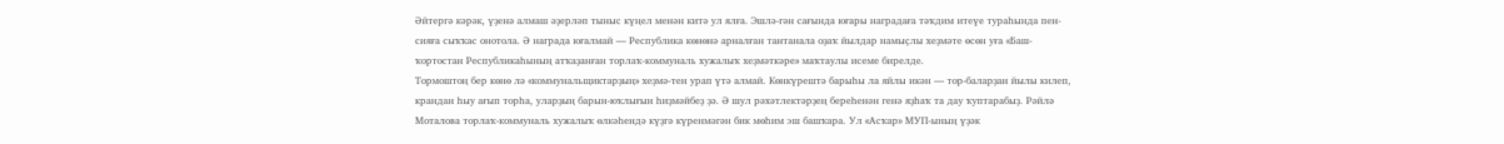Әйтергә кәрәк, үҙенә алмаш әҙерләп тыныс күңел менән китә ул ялға. Эшлә-гән сағында юғары наградаға тәҡдим итеүе тураһында пен-сияға сыҡҡас онотола. Ә награда юғалмай — Республика көнөнә арналған тантанала оҙаҡ йылдар намыҫлы хеҙмәте өсөн уға «Баш- ҡортостан Республикаһының атҡаҙанған торлаҡ-коммуналь хужалыҡ хеҙмәткәре» маҡтаулы исеме бирелде.
Тормоштоң бер көнө лә «коммунальщиктарҙың» хеҙмә-тен урап үтә алмай. Көнкүрештә барыһы ла яйлы икән — тор-баларҙан йылы килеп, крандан һыу ағып торһа, уларҙың барын-юҡлығын һиҙмәйбеҙ ҙә. Ә шул рәхәтлектәрҙең береһенән генә яҙһаҡ та дау ҡуптарабыҙ. Рәйлә Моталова торлаҡ-коммуналь хужалыҡ өлкәһендә күҙгә күренмәгән бик мөһим эш башҡара. Ул «Асҡар» МУП-ының үҙәк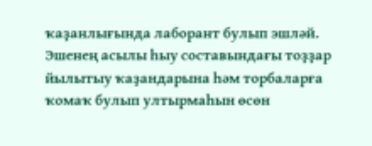ҡаҙанлығында лаборант булып эшләй. Эшенең асылы һыу составындағы тоҙҙар йылытыу ҡаҙандарына һәм торбаларға ҡомаҡ булып ултырмаһын өсөн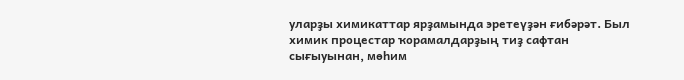уларҙы химикаттар ярҙамында эретеүҙән ғибәрәт. Был химик процестар ҡорамалдарҙың тиҙ сафтан сығыуынан, мөһим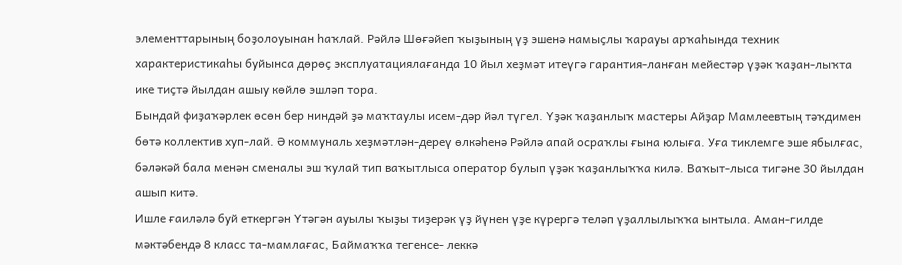элементтарының боҙолоуынан һаҡлай. Рәйлә Шөғәйеп ҡыҙының үҙ эшенә намыҫлы ҡарауы арҡаһында техник характеристикаһы буйынса дөрөҫ эксплуатациялағанда 10 йыл хеҙмәт итеүгә гарантия-ланған мейестәр үҙәк ҡаҙан-лыҡта ике тиҫтә йылдан ашыу көйлө эшләп тора.
Бындай фиҙаҡәрлек өсөн бер ниндәй ҙә маҡтаулы исем-дәр йәл түгел. Үҙәк ҡаҙанлыҡ мастеры Айҙар Мамлеевтың тәҡдимен бөтә коллектив хуп-лай. Ә коммуналь хеҙмәтлән-дереү өлкәһенә Рәйлә апай осраҡлы ғына юлыға. Уға тиклемге эше ябылғас, бәләкәй бала менән сменалы эш ҡулай тип ваҡытлыса оператор булып үҙәк ҡаҙанлыҡҡа килә. Ваҡыт-лыса тигәне 30 йылдан ашып китә.
Ишле ғаиләлә буй еткергән Үтәгән ауылы ҡыҙы тиҙерәк үҙ йүнен үҙе күрергә теләп үҙаллылыҡҡа ынтыла. Аман-гилде мәктәбендә 8 класс та-мамлағас, Баймаҡҡа тегенсе- леккә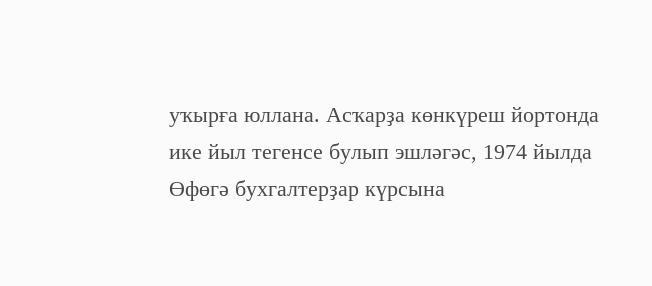уҡырға юллана. Асҡарҙа көнкүреш йортонда ике йыл тегенсе булып эшләгәс, 1974 йылда Өфөгә бухгалтерҙар күрсына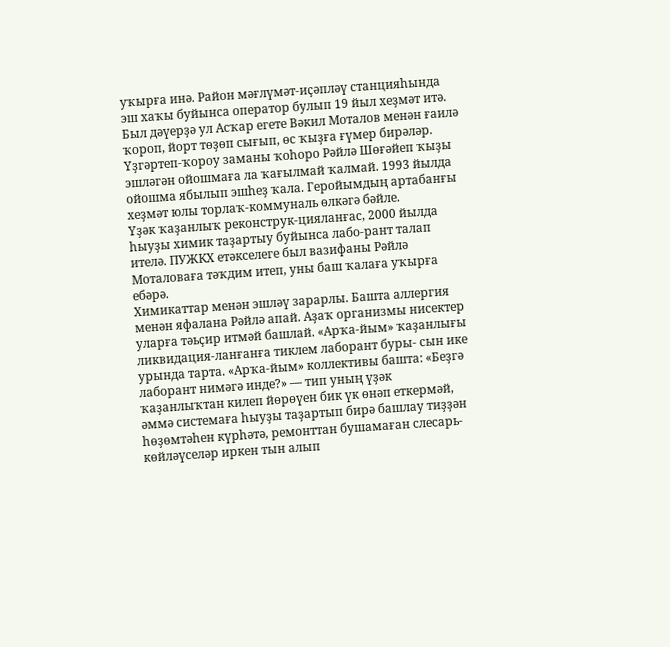уҡырға инә. Район мәғлүмәт-иҫәпләү станцияһында эш хаҡы буйынса оператор булып 19 йыл хеҙмәт итә. Был дәүерҙә ул Асҡар егете Вәкил Моталов менән ғаилә ҡороп, йорт төҙөп сығып, өс ҡыҙға ғүмер бирәләр. Үҙгәртеп-ҡороу заманы ҡоһоро Рәйлә Шөғәйеп ҡыҙы эшләгән ойошмаға ла ҡағылмай ҡалмай. 1993 йылда ойошма ябылып эшһеҙ ҡала. Геройымдың артабанғы хеҙмәт юлы торлаҡ-коммуналь өлкәгә бәйле.
Үҙәк ҡаҙанлыҡ реконструк-цияланғас, 2000 йылда һыуҙы химик таҙартыу буйынса лабо-рант талап ителә. ПУЖКХ етәкселеге был вазифаны Рәйлә Моталоваға тәҡдим итеп, уны баш ҡалаға уҡырға ебәрә.
Химикаттар менән эшләү зарарлы. Башта аллергия менән яфалана Рәйлә апай. Аҙаҡ организмы нисектер уларға тәьҫир итмәй башлай. «Арҡа-йым» ҡаҙанлығы ликвидация-ланғанға тиклем лаборант буры- сын ике урында тарта. «Арҡа-йым» коллективы башта: «Беҙгә лаборант нимәгә инде?» — тип уның үҙәк ҡаҙанлыҡтан килеп йөрөүен бик үк өнәп еткермәй, әммә системаға һыуҙы таҙартып бирә башлау тиҙҙән һөҙөмтәһен күрһәтә, ремонттан бушамаған слесарь-көйләүселәр иркен тын алып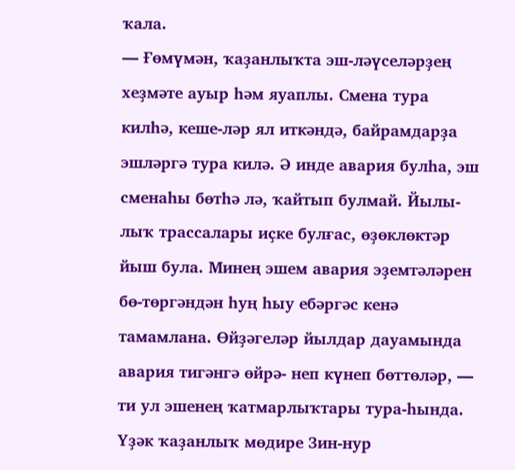ҡала.
— Ғөмүмән, ҡаҙанлыҡта эш-ләүселәрҙең хеҙмәте ауыр һәм яуаплы. Смена тура килһә, кеше-ләр ял иткәндә, байрамдарҙа эшләргә тура килә. Ә инде авария булһа, эш сменаһы бөтһә лә, ҡайтып булмай. Йылы-лыҡ трассалары иҫке булғас, өҙөклөктәр йыш була. Минең эшем авария эҙемтәләрен бө-төргәндән һуң һыу ебәргәс кенә тамамлана. Өйҙәгеләр йылдар дауамында авария тигәнгә өйрә- неп күнеп бөттөләр, — ти ул эшенең ҡатмарлыҡтары тура-һында.
Үҙәк ҡаҙанлыҡ мөдире Зин-нур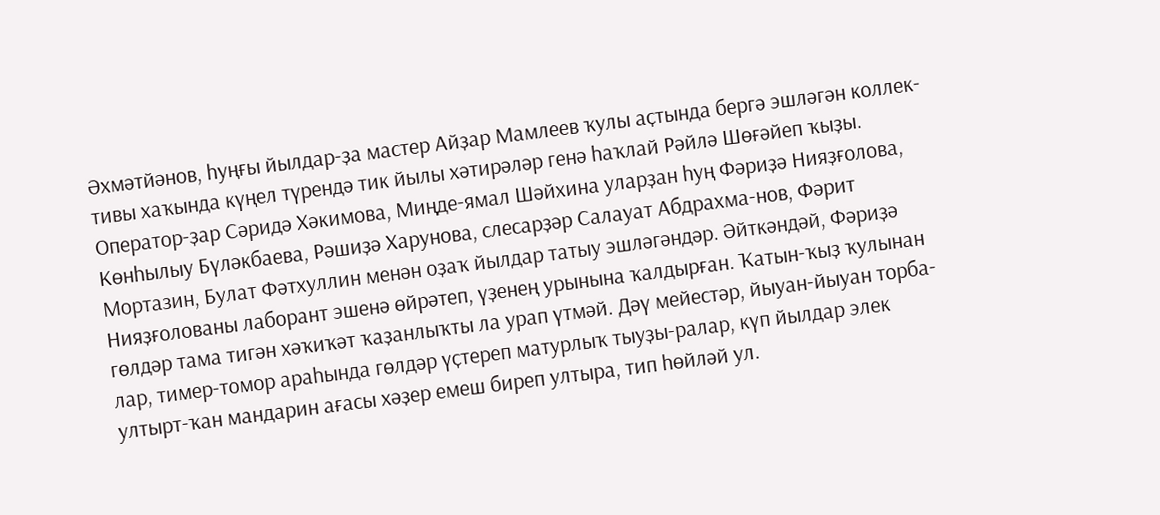Әхмәтйәнов, һуңғы йылдар-ҙа мастер Айҙар Мамлеев ҡулы аҫтында бергә эшләгән коллек-тивы хаҡында күңел түрендә тик йылы хәтирәләр генә һаҡлай Рәйлә Шөғәйеп ҡыҙы. Оператор-ҙар Сәридә Хәкимова, Миңде-ямал Шәйхина уларҙан һуң Фәриҙә Нияҙғолова, Көнһылыу Бүләкбаева, Рәшиҙә Харунова, слесарҙәр Салауат Абдрахма-нов, Фәрит Мортазин, Булат Фәтхуллин менән оҙаҡ йылдар татыу эшләгәндәр. Әйткәндәй, Фәриҙә Нияҙғолованы лаборант эшенә өйрәтеп, үҙенең урынына ҡалдырған. Ҡатын-ҡыҙ ҡулынан гөлдәр тама тигән хәҡиҡәт ҡаҙанлыҡты ла урап үтмәй. Дәү мейестәр, йыуан-йыуан торба-лар, тимер-томор араһында гөлдәр үҫтереп матурлыҡ тыуҙы-ралар, күп йылдар элек ултырт-ҡан мандарин ағасы хәҙер емеш биреп ултыра, тип һөйләй ул.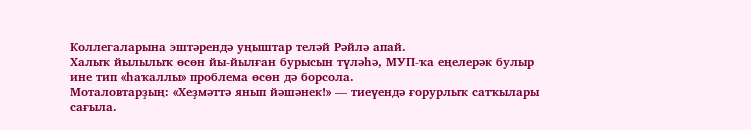Коллегаларына эштәрендә уңыштар теләй Рәйлә апай.
Халыҡ йылылыҡ өсөн йы-йылған бурысын түләһә, МУП-ҡа еңелерәк булыр ине тип «һаҡаллы» проблема өсөн дә борсола.
Моталовтарҙың: «Хеҙмәттә янып йәшәнек!» — тиеүендә ғорурлыҡ сатҡылары сағыла.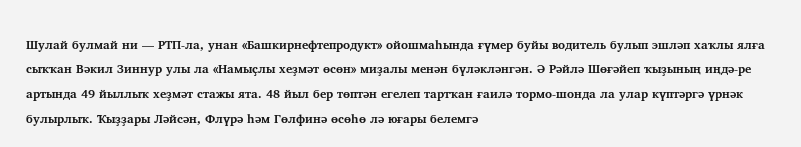Шулай булмай ни — РТП-ла, унан «Башкирнефтепродукт» ойошмаһында ғүмер буйы водитель булып эшләп хаҡлы ялға сыҡҡан Вәкил Зиннур улы ла «Намыҫлы хеҙмәт өсөн» миҙалы менән бүләкләнгән. Ә Рәйлә Шөғәйеп ҡыҙының иңдә-ре артында 49 йыллыҡ хеҙмәт стажы ята. 48 йыл бер төптән егелеп тартҡан ғаилә тормо-шонда ла улар күптәргә үрнәк булырлыҡ. Ҡыҙҙары Ләйсән, Флүрә һәм Гөлфинә өсөһө лә юғары белемгә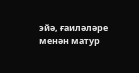эйә, ғаиләләре менән матур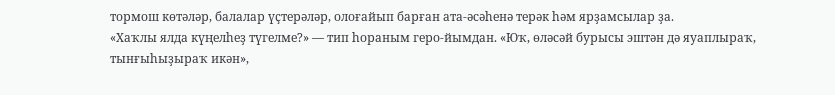тормош көтәләр, балалар үҫтерәләр, олоғайып барған ата-әсәһенә терәк һәм ярҙамсылар ҙа.
«Хаҡлы ялда күңелһеҙ түгелме?» — тип һораным геро-йымдан. «Юҡ, өләсәй бурысы эштән дә яуаплыраҡ, тынғыһыҙыраҡ икән»,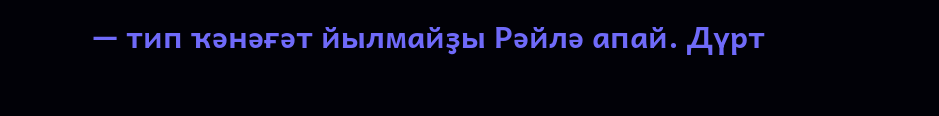— тип ҡәнәғәт йылмайҙы Рәйлә апай. Дүрт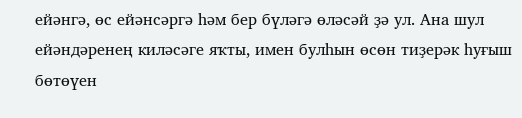ейәнгә, өс ейәнсәргә һәм бер бүләгә өләсәй ҙә ул. Ана шул ейәндәренең киләсәге яҡты, имен булһын өсөн тиҙерәк һуғыш бөтөүен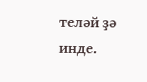теләй ҙә инде.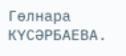Гөлнара КҮСӘРБАЕВА.